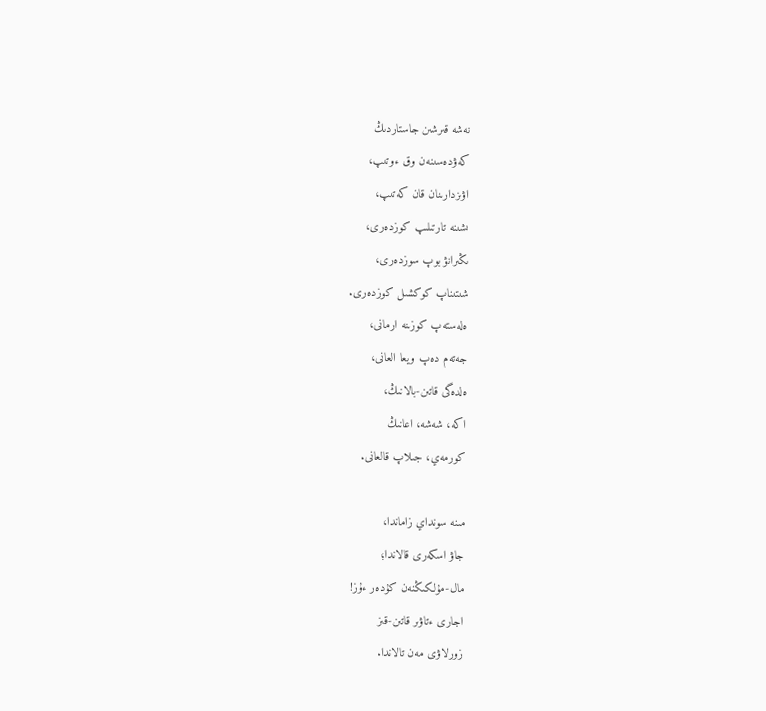نەشە قىرشىن جاستاردىڭ
كەۋدەسىنەن وق ءوتىپ،
اۋىزدارىنان قان كەتىپ،
ىشىنە تارتىلىپ كوزدەرى،
ىڭىرانۋ بوپ سوزدەرى،
شىتىناپ كوكشىل كوزدەرى.
ەلەستەپ كوزىنە ارمانى،
جەتەم دەپ ويعا العانى،
ەلدەگى قاتىن-بالانىڭ،
اكە، شەشە، اعانىڭ
كورمەي، جىلاپ قالعانى.

مىنە سونداي زاماندا،
جاۋ اسكەرى قالاندا؛
مال-مۇلكىڭنەن كۇدەر ءۇز!
اجارى ءتاۋىر قاتىن-قىز
زورلاۋى مەن تالاندا.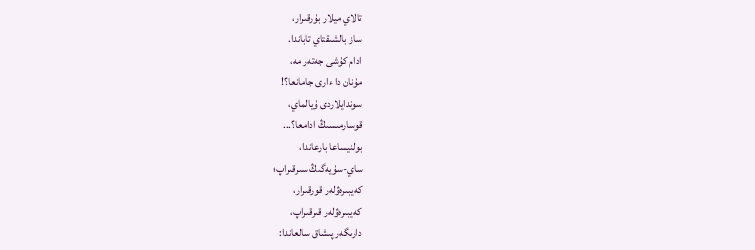تالاي ميلار بۇرقىرار،
ساز بالشىقتاي تاباندا.
ادام كۇشى جەتەر مە،
مۇنان دا ءارى جامانعا؟!
سوندايلاردى ۇيالماي،
قوسارمىسىڭ ادامعا؟...
بولنيساعا بارعاندا،
ساي-سۇيەگىڭ سىرقىراپ؛
كەيبىرەۋلەر قورقىرار،
كەيبىرەۋلەر قىرقىراپ،
دارىگەر پىشاق سالعاندا: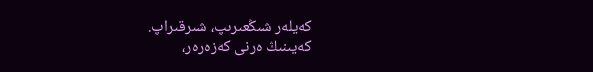كەيلەر شىڭعىرىپ، شىرقىراپ.
كەيىنىڭ ەرنى كەزەرەر،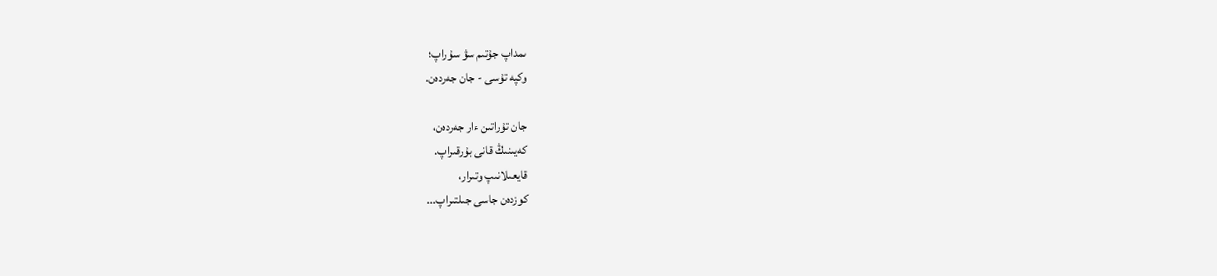ىمداپ جۇتىم سۋ سۇراپ؛
وكپە تۇسى - جان جەردەن.

جان تۇراتىن ءار جەردەن،
كەيىنىڭ قانى بۇرقىراپ.
قايعىلانىپ وتىرار،
كوزدەن جاسى جىلتىراپ...